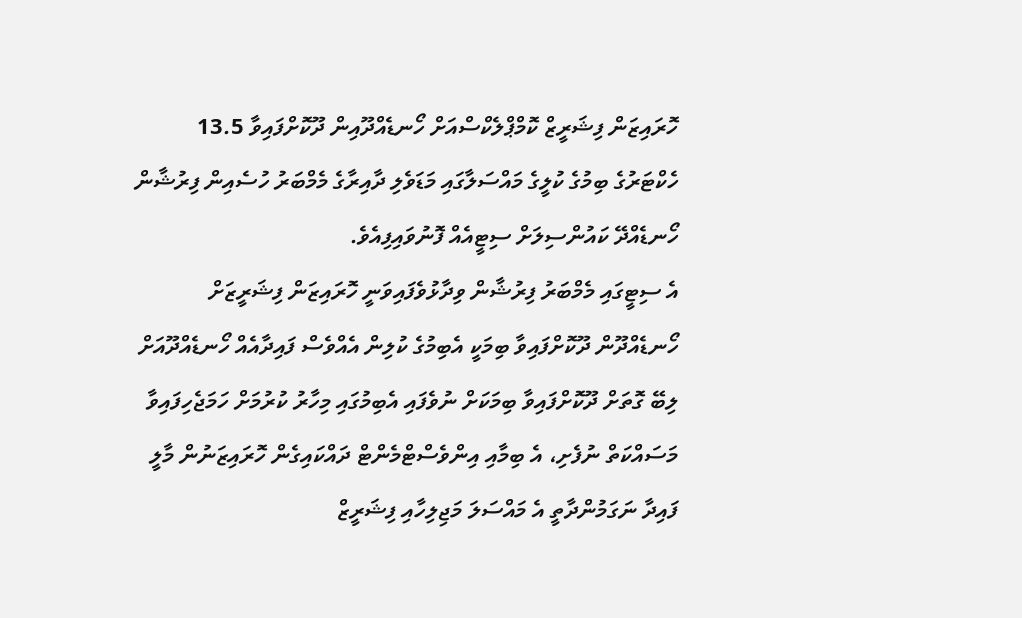ހޮރައިޒަން ފިޝަރީޒް ކޮމްޕްލެކްސްއަށް ހޯނޑެއްދޫއިން ދޫކޮށްފައިވާ 13.5 ހެކްޓަރުގެ ބިމުގެ ކުލީގެ މައްސަލާގައި މަޑަވެލި ދާއިރާގެ މެމްބަރު ހުސެއިން ފިރުޝާން ހޯނޑެއްދޭ ކައުންސިލަށް ސިޓީއެއް ފޮނުވައިފިއެވެ.
އެ ސިޓީގައި މެމްބަރު ފިރުޝާން ވިދާޅުވެފައިވަނީ ހޮރައިޒަން ފިޝަރީޒަށް ހޯނޑެއްދޫން ދޫކޮށްފައިވާ ބިމަކީ އެބިމުގެ ކުލިން އެއްވެސް ފައިދާއެއް ހޯނޑެއްދޫއަށް ލިބޭ ގޮތަށް ދޫކޮށްފައިވާ ބިމަކަށް ނުވެފައި އެބިމުގައި މިހާރު ކުރުމަށް ހަމަޖެހިފައިވާ މަސައްކަތް ނުފެށި، އެ ބިމާއި އިންވެސްޓްމެންޓް ދައްކައިގެން ހޮރައިޒަނުން މާލީ ފައިދާ ނަގަމުންދާތީ އެ މައްސަލަ މަޖިލިހާއި ފިޝަރީޒް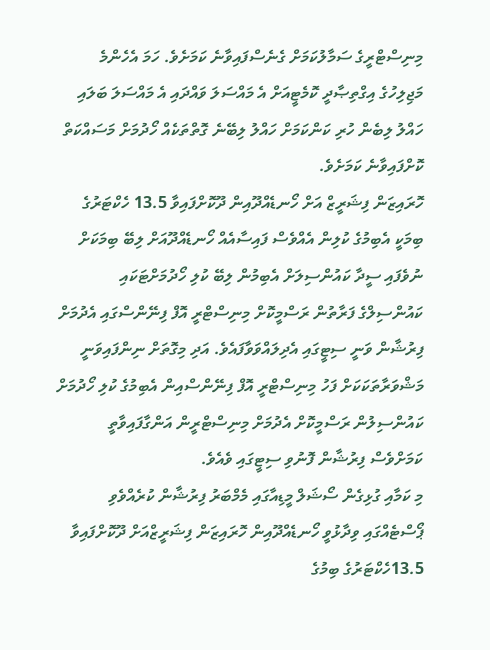މިނިސްޓްރީގެ ސަމާލުކަމަށް ގެނެސްފައިވާނެ ކަމަށެވެ. ހަމަ އެހެންމެ މަޖިލިހުގެ އިގްތިޞާދީ ކޮމެޓީއަށް އެ މައްސަލަ ވައްދައި އެ މައްސަލަ ބަލައި ހައްލު ލިބެން ހުރި ކަންކަމަށް ހައްލު ލިބޭނެ ގޮތްތަކެއް ހޯދުމަށް މަސައްކަތް ކޮށްފައިވާނެ ކަމަށެވެ.
ހޮރައިޒަން ފިޝަރީޒް އަށް ހޯނޑެއްދޫއިން ދޫކޮށްފައިވާ 13.5 ހެކްޓަރުގެ ބިމަކީ އެބިމުގެ ކުލިން އެއްވެސް ފައިސާއެއް ހޯނޑެއްދޫއަށް ލިބޭ ބިމަކަށް ނުވެފައި ސީދާ ކައުންސިލަށް އެބިމުން ލިބޭ ކުލި ހޯދުމަށްޓަކައި ކައުންސިލްގެ ފަރާތުން ރަސްމީކޮށް މިނިސްޓްރީ އޮފް ފިނޭންސްގައި އެދުމަށް ފިރުޝާން ވަނީ ސިޓީގައި އެދިލައްވަވާފައެވެ. އަދި މިގޮތަށް ނިންފައިވަނީ މަޝްވަރާތަކަކަށް ފަހު މިނިސްޓްރީ އޮފް ފިނޭންސްއިން އެބިމުގެ ކުލި ހޯދުމަށް ކައުންސިލުން ރަސްމީކޮށް އެދުމަށް މިނިސްޓްރީން އަންގާފައިވާތީ ކަމަށްވެސް ފިރުޝާން ފޮނުވި ސިޓީގައި ވެއެވެ.
މި ކަމާއި ގުޅިގެން ސޯޝަލް މީޑިއާގައި މެމްބަރު ފިރުޝާން ކުރެއްވެވި ޕޯސްޓެއްގައި ވިދާޅުވީ ހޯނޑެއްދޫއިން ހޮރައިޒަން ފިޝަރީޒްއަށް ދޫކޮށްފައިވާ 13.5ހެކްޓަރުގެ ބިމުގެ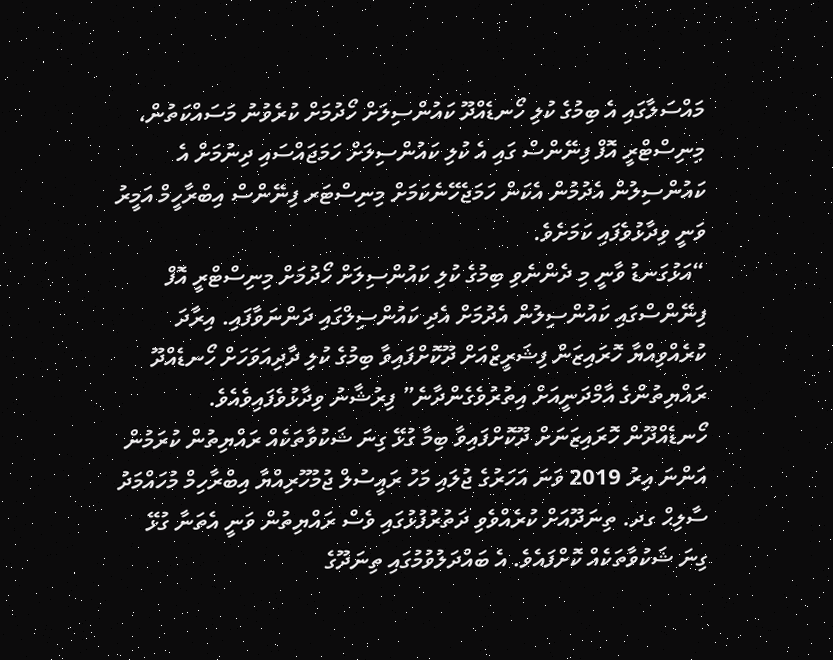މައްސަލާގައި އެ ބިމުގެ ކުލި ހޯނޑެއްދޫ ކައުންސިލަށް ހޯދުމަށް ކުރެވުނު މަސައްކަތުން، މިނިސްޓްރީ އޮފް ފިނޭންސް ގައި އެ ކުލި ކައުންސިލަށް ހަމަޖައްސައި ދިނުމަށް އެ ކައުންސިލުން އެދުމުން އެކަން ހަމަޖެހޭނެކަމަށް މިނިސްޓަރ ފިނޭންސް އިބްރާހީމް އަމީރު ވަނީ ވިދާޅުވެފައި ކަމަށެވެ.
“އަޅުގަނޑު ވާނީ މި ދެންނެވި ބިމުގެ ކުލި ކައުންސިލަށް ހޯދުމަށް މިނިސްޓްރީ އޮފް ފިނޭންސްގައި ކައުންސިލުން އެދުމަށް އެދި ކައުންސިލްގައި ދަންނަވާފައި. އިރާދަ ކުރެއްވިއްޔާ ހޮރައިޒަން ފިޝަރީޒްއަށް ދޫކޮށްފައިވާ ބިމުގެ ކުލި ދާދިއަވަހަށް ހޯނޑެއްދޫ ރައްޔިތުންގެ އާމްދަނީއަށް އިތުރުވެގެންދާނެ” ފިރުޝާނު ވިދާޅުވެފައިވެއެވެ.
ހޯނޑެއްދޫން ހޮރައިޒަނަށް ދޫކޮށްފައިވާ ބިމާ ގުޅޭ ގިނަ ޝަކުވާތަކެއް ރައްޔިތުން ކުރަމުން އަންނަ އިރު 2019 ވަނަ އަހަރުގެ ޖުލައި މަހު ރައީސުލް ޖުމުހޫރިއްޔާ އިބްރާހިމް މުހައްމަދު ސާލިޙް ގދ. ތިނަދޫއަށް ކުރެއްވެވި ދަތުރުފުޅުގައި ވެސް ރައްޔިތުން ވަނީ އެތަނާ ގުޅޭ ގިނަ ޝަކުވާތަކެއް ކޮށްފައެވެ. އެ ބައްދަލުވުމުގައި ތިނަދޫގެ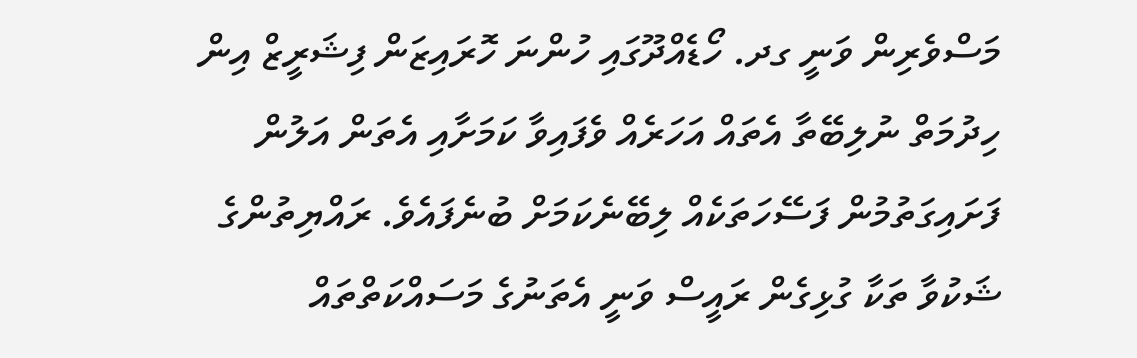މަސްވެރިން ވަނީ ގދ. ހޯޑެއްދޫގައި ހުންނަ ހޮރައިޒަން ފިޝަރީޒް އިން ހިދުމަތް ނުލިބޭތާ އެތައް އަހަރެއް ވެފައިވާ ކަމަށާއި އެތަން އަލުން ފަށައިގަތުމުން ފަސޭހަތަކެއް ލިބޭނެކަމަށް ބުނެފައެވެ. ރައްޔިތުންގެ ޝަކުވާ ތަކާ ގުޅިގެން ރައީސް ވަނީ އެތަނުގެ މަސައްކަތްތައް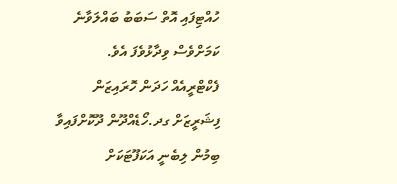ހުއްޓިފައި އޮތް ސަބަބު ބައްލަވާނެ ކަމަށްވެސް ވިދާޅުވެފަ އެވެ.
ފެކްޓްރީއެއް ހަދަން ހޮރައިޒަން ފިޝަރީޒަށް ގދ.ހޯޑެއްދޫން ދޫކޮށްފައިވާ ބިމުން ލިބެނީ އަކަފޫޓަކަށް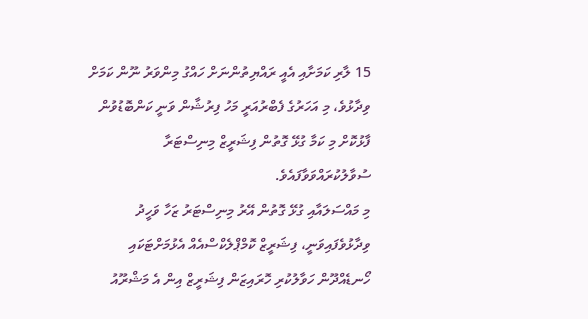15 ލާރި ކަމަށާއި އެއީ ރައްޔިތުންނަށް ހައްގު މިންވަރު ނޫން ކަމަށް ވިދާޅުވެ، މި އަހަރުގެ ފެބްރުއަރީ މަހު ފިރުޝާން ވަނީ ކަންބޮޑުވުން ފާޅުކޮށް މި ކަމާ ގުޅޭ ގޮތުން ފިޝަރީޒް މިނިސްޓަރާ ސުވާލުކުރައްވަވާފައެވެ.
މި މައްސަލައާއި ގުޅޭ ގޮތުން އޭރު މިނިސްޓަރު ޒަހާ ވަހީދު ވިދާޅުވެފައިވަނީ، ފިޝަރީޒް ކޮމްޕްލެކްސްއެއް އެޅުމަށްޓަކައި ހޯނޑެއްދޫން ހަވާލުކުރި ހޮރައިޒަން ފިޝަރީޒް އިން އެ މަޝްރޫއު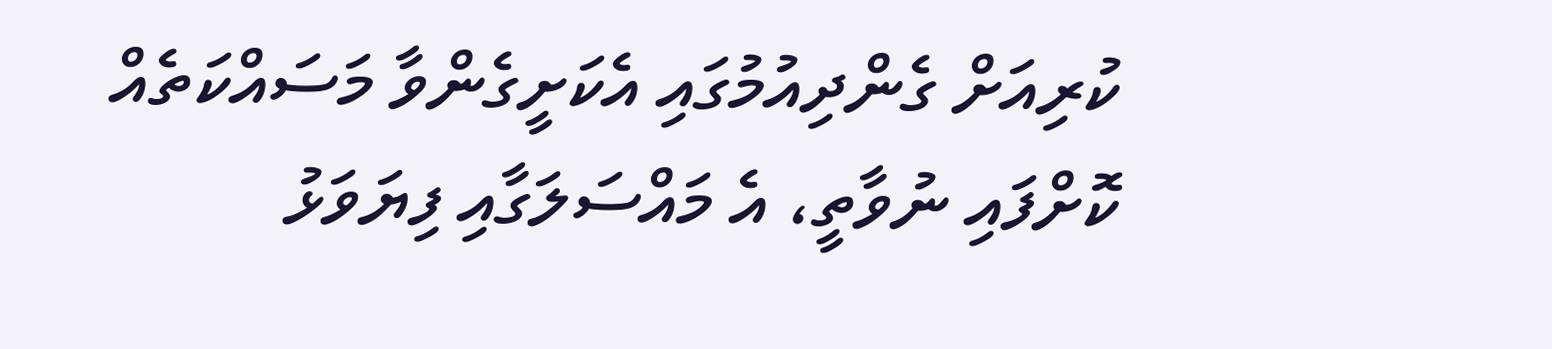ކުރިއަށް ގެންދިއުމުގައި އެކަށީގެންވާ މަސައްކަތެއް ކޮށްފައި ނުވާތީ، އެ މައްސަލަގާއި ފިޔަވަޅު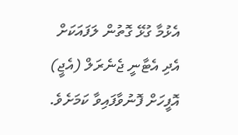އެޅުމާ ގުޅޭ ގޮތުން ލަފައަކަށް އެދި އެޓާނީ ޖެނެރަލް (އެޖީ) އޮފީހަށް ފޮނުވާފައިވާ ކަމަށެވެ.